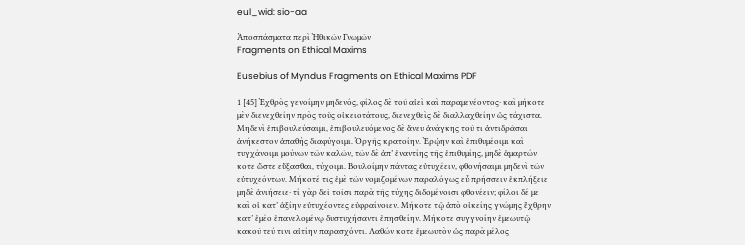eul_wid: sio-aa

Ἀποσπάσματα περὶ Ἠθικῶν Γνωμῶν
Fragments on Ethical Maxims

Eusebius of Myndus Fragments on Ethical Maxims PDF

1 [45] Ἐχθρὸς γενοίμην μηδενός, φίλος δὲ τοῦ αἰεὶ καὶ παραμενέοντος· καὶ μήκοτε μὲν διενεχθείην πρὸς τοὺς οἰκειοτάτους, διενεχθεὶς δὲ διαλλαχθείην ὡς τάχιστα. Μηδενὶ ἐπιβουλεύσαιμι, ἐπιβουλευόμενος δὲ ἄνευ ἀνάγκης τοῦ τι ἀντιδρᾶσαι ἀνήκεστον ἀπαθὴς διαφύγοιμι. Ὀργῆς κρατοίην. Ἐρῴην καὶ ἐπιθυμέοιμι καὶ τυγχάνοιμι μούνων τῶν καλῶν, τῶν δὲ ἀπ’ ἐναντίης τῆς ἐπιθυμίης, μηδὲ ἁμαρτών κοτε ὥστε εὔξασθαι, τύχοιμι. Βουλοίμην πάντας εὐτυχέειν, φθονήσαιμι μηδενὶ τῶν εὐτυχεόντων. Μήκοτέ τις ἐμὲ τῶν νομιζομένων παραλόγως εὖ πρήσσειν ἐκπλήξειε μηδὲ ἀνιήσειε· τί γὰρ δεῖ τοῖσι παρὰ τῆς τύχης διδομένοισι φθονέειν; φίλοι δέ με καὶ οἱ κατ’ ἀξίην εὐτυχέοντες εὐφραίνοιεν. Μήκοτε τῷ ἀπὸ οἰκείης γνώμης ἔχθρην κατ’ ἐμέο ἐπανελομένῳ δυστυχήσαντι ἐπησθείην. Μήκοτε συγγνοίην ἐμεωυτῷ κακοῦ τεύ τινι αἰτίην παρασχόντι. Λαθών κοτε ἐμεωυτὸν ὡς παρὰ μέλος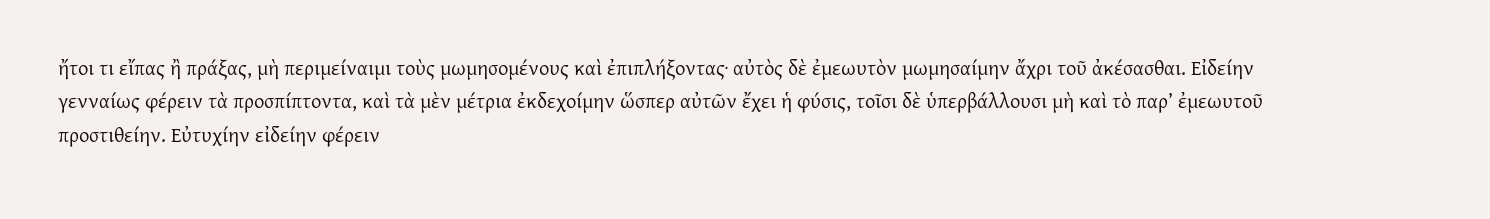ἤτοι τι εἴπας ἢ πράξας, μὴ περιμείναιμι τοὺς μωμησομένους καὶ ἐπιπλήξοντας· αὐτὸς δὲ ἐμεωυτὸν μωμησαίμην ἄχρι τοῦ ἀκέσασθαι. Εἰδείην γενναίως φέρειν τὰ προσπίπτοντα, καὶ τὰ μὲν μέτρια ἐκδεχοίμην ὥσπερ αὐτῶν ἔχει ἡ φύσις, τοῖσι δὲ ὑπερβάλλουσι μὴ καὶ τὸ παρ’ ἐμεωυτοῦ προστιθείην. Εὐτυχίην εἰδείην φέρειν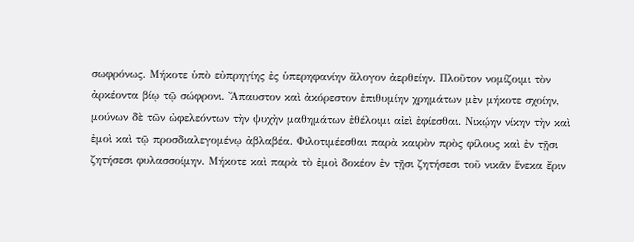σωφρόνως. Μήκοτε ὑπὸ εὐπρηγίης ἐς ὑπερηφανίην ἄλογον ἀερθείην. Πλοῦτον νομίζοιμι τὸν ἀρκέοντα βίῳ τῷ σώφρονι. Ἄπαυστον καὶ ἀκόρεστον ἐπιθυμίην χρημάτων μὲν μήκοτε σχοίην, μούνων δὲ τῶν ὠφελεόντων τὴν ψυχὴν μαθημάτων ἐθέλοιμι αἰεὶ ἐφίεσθαι. Νικῴην νίκην τὴν καὶ ἐμοὶ καὶ τῷ προσδιαλεγομένῳ ἀβλαβέα. Φιλοτιμέεσθαι παρὰ καιρὸν πρὸς φίλους καὶ ἐν τῇσι ζητήσεσι φυλασσοίμην. Μήκοτε καὶ παρὰ τὸ ἐμοὶ δοκέον ἐν τῇσι ζητήσεσι τοῦ νικᾶν ἕνεκα ἔριν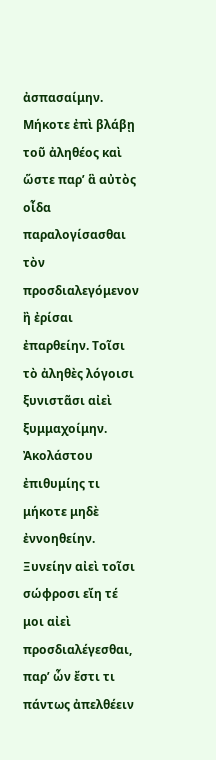ἀσπασαίμην. Μήκοτε ἐπὶ βλάβῃ τοῦ ἀληθέος καὶ ὥστε παρ’ ἃ αὐτὸς οἶδα παραλογίσασθαι τὸν προσδιαλεγόμενον ἢ ἐρίσαι ἐπαρθείην. Τοῖσι τὸ ἀληθὲς λόγοισι ξυνιστᾶσι αἰεὶ ξυμμαχοίμην. Ἀκολάστου ἐπιθυμίης τι μήκοτε μηδὲ ἐννοηθείην. Ξυνείην αἰεὶ τοῖσι σώφροσι εἴη τέ μοι αἰεὶ προσδιαλέγεσθαι, παρ’ ὧν ἔστι τι πάντως ἀπελθέειν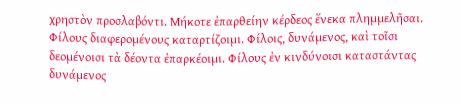χρηστὸν προσλαβόντι. Μήκοτε ἐπαρθείην κέρδεος ἕνεκα πλημμελῆσαι. Φίλους διαφερομένους καταρτίζοιμι. Φίλοις, δυνάμενος, καὶ τοῖσι δεομένοισι τὰ δέοντα ἐπαρκέοιμι. Φίλους ἐν κινδύνοισι καταστάντας δυνάμενος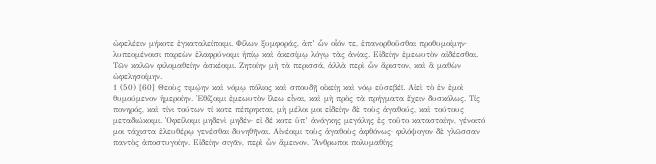ὠφελέειν μήκοτε ἐγκαταλείποιμι. Φίλων ξυμφοράς, ἀπ’ ὧν οἷόν τε, ἐπανορθοῦσθαι προθυμοίμην· λυπεομένοισι παρεὼν ἐλαφρύνοιμι ἠπίῳ καὶ ἀκεσίμῳ λόγῳ τὰς ἀνίας. Εἰδείην ἐμεωυτὸν αἰδέεσθαι. Τῶν καλῶν φιλομαθείην ἀσκέοιμι. Ζητοίην μὴ τὰ περισσά, ἀλλὰ περὶ ὧν ἄριστον, καὶ ἃ μαθὼν ὠφελησοίμην.
1 (50) [60] Θεοὺς τιμῴην καὶ νόμῳ πόλιος καὶ σπουδῇ οἰκείῃ καὶ νόῳ εὐσεβέϊ. Αἰεὶ τὸ ἐν ἐμοὶ θυμούμενον ἡμεροίην. Ἐθίζοιμι ἐμεωυτὸν ἵλεω εἶναι, καὶ μὴ πρὸς τὰ πρήγματα ἔχειν δυσκόλως. Τίς πονηρός, καὶ τίνι τούτων τί κοτε πέπρηκται, μὴ μέλοι μοι εἰδείην δὲ τοὺς ἀγαθούς, καὶ τούτους μεταδιώκοιμι. Ὀφείλοιμι μηδενὶ μηδέν· εἰ δέ κοτε ὑπ’ ἀνάγκης μεγάλης ἐς τοῦτο κατασταίην, γένοιτό μοι τάχιστα ἐλευθέρῳ γενέσθαι δυνηθῆναι. Αἰνέοιμι τοὺς ἀγαθοὺς ἀφθόνως· φιλόψογον δὲ γλῶσσαν παντὸς ἀποστυγοίην. Εἰδείην σιγᾶν, περὶ ὧν ἄμεινον. Ἄνθρωποι πολυμαθίης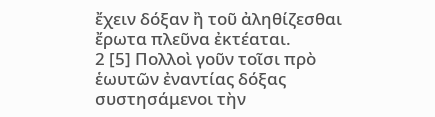ἔχειν δόξαν ἢ τοῦ ἀληθίζεσθαι ἔρωτα πλεῦνα ἐκτέαται.
2 [5] Πολλοὶ γοῦν τοῖσι πρὸ ἑωυτῶν ἐναντίας δόξας συστησάμενοι τὴν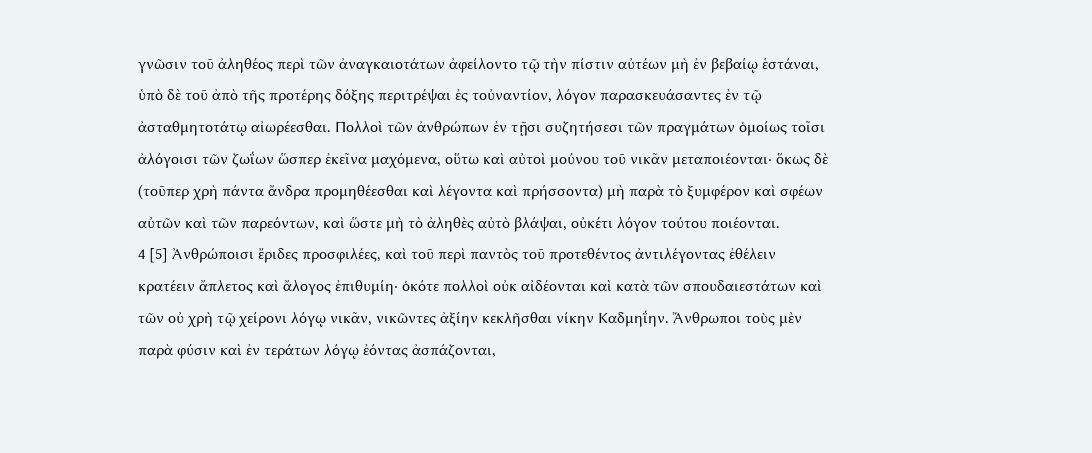γνῶσιν τοῦ ἀληθέος περὶ τῶν ἀναγκαιοτάτων ἀφείλοντο τῷ τὴν πίστιν αὐτέων μὴ ἐν βεβαίῳ ἑστάναι, ὑπὸ δὲ τοῦ ἀπὸ τῆς προτέρης δόξης περιτρέψαι ἐς τοὐναντίον, λόγον παρασκευάσαντες ἐν τῷ ἀσταθμητοτάτῳ αἰωρέεσθαι. Πολλοὶ τῶν ἀνθρώπων ἐν τῇσι συζητήσεσι τῶν πραγμάτων ὁμοίως τοῖσι ἀλόγοισι τῶν ζωΐων ὥσπερ ἐκεῖνα μαχόμενα, οὕτω καὶ αὐτοὶ μούνου τοῦ νικᾶν μεταποιέονται· ὅκως δὲ (τοῦπερ χρὴ πάντα ἄνδρα προμηθέεσθαι καὶ λέγοντα καὶ πρήσσοντα) μὴ παρὰ τὸ ξυμφέρον καὶ σφέων αὐτῶν καὶ τῶν παρεόντων, καὶ ὥστε μὴ τὸ ἀληθὲς αὐτὸ βλάψαι, οὐκέτι λόγον τούτου ποιέονται.
4 [5] Ἀνθρώποισι ἔριδες προσφιλέες, καὶ τοῦ περὶ παντὸς τοῦ προτεθέντος ἀντιλέγοντας ἐθέλειν κρατέειν ἄπλετος καὶ ἄλογος ἐπιθυμίη· ὁκότε πολλοὶ οὐκ αἰδέονται καὶ κατὰ τῶν σπουδαιεστάτων καὶ τῶν οὐ χρὴ τῷ χείρονι λόγῳ νικᾶν, νικῶντες ἀξίην κεκλῆσθαι νίκην Καδμηΐην. Ἄνθρωποι τοὺς μὲν παρὰ φύσιν καὶ ἐν τεράτων λόγῳ ἐόντας ἀσπάζονται,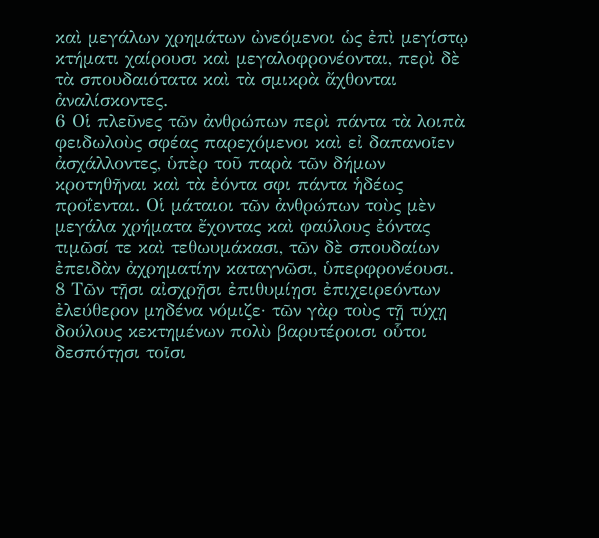καὶ μεγάλων χρημάτων ὠνεόμενοι ὡς ἐπὶ μεγίστῳ κτήματι χαίρουσι καὶ μεγαλοφρονέονται, περὶ δὲ τὰ σπουδαιότατα καὶ τὰ σμικρὰ ἄχθονται ἀναλίσκοντες.
6 Οἱ πλεῦνες τῶν ἀνθρώπων περὶ πάντα τὰ λοιπὰ φειδωλοὺς σφέας παρεχόμενοι καὶ εἰ δαπανοῖεν ἀσχάλλοντες, ὑπὲρ τοῦ παρὰ τῶν δήμων κροτηθῆναι καὶ τὰ ἐόντα σφι πάντα ἡδέως προΐενται. Οἱ μάταιοι τῶν ἀνθρώπων τοὺς μὲν μεγάλα χρήματα ἔχοντας καὶ φαύλους ἐόντας τιμῶσί τε καὶ τεθωυμάκασι, τῶν δὲ σπουδαίων ἐπειδὰν ἀχρηματίην καταγνῶσι, ὑπερφρονέουσι.
8 Τῶν τῇσι αἰσχρῇσι ἐπιθυμίῃσι ἐπιχειρεόντων ἐλεύθερον μηδένα νόμιζε· τῶν γὰρ τοὺς τῇ τύχῃ δούλους κεκτημένων πολὺ βαρυτέροισι οὗτοι δεσπότῃσι τοῖσι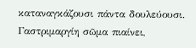καταναγκάζουσι πάντα δουλεύουσι. Γαστριμαργίη σῶμα πιαίνει,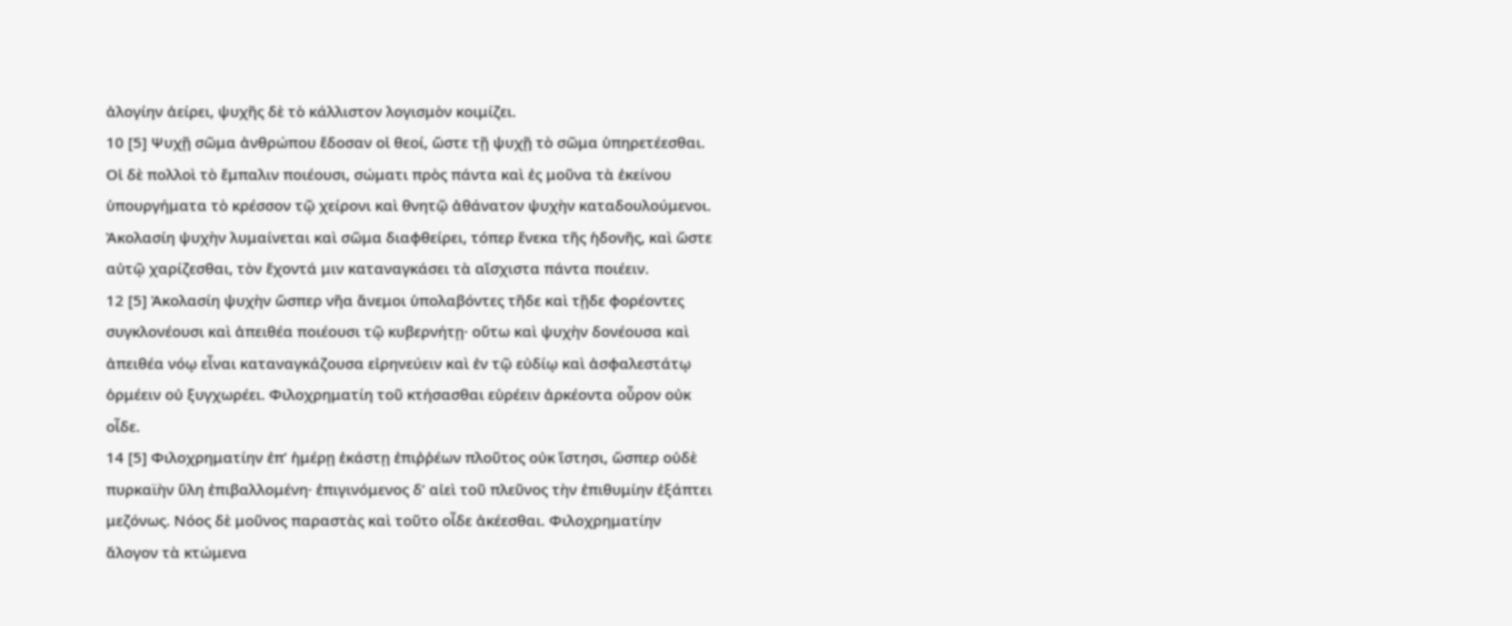ἀλογίην ἀείρει, ψυχῆς δὲ τὸ κάλλιστον λογισμὸν κοιμίζει.
10 [5] Ψυχῇ σῶμα ἀνθρώπου ἔδοσαν οἱ θεοί, ὥστε τῇ ψυχῇ τὸ σῶμα ὑπηρετέεσθαι. Οἱ δὲ πολλοὶ τὸ ἔμπαλιν ποιέουσι, σώματι πρὸς πάντα καὶ ἐς μοῦνα τὰ ἐκείνου ὑπουργήματα τὸ κρέσσον τῷ χείρονι καὶ θνητῷ ἀθάνατον ψυχὴν καταδουλούμενοι. Ἀκολασίη ψυχὴν λυμαίνεται καὶ σῶμα διαφθείρει, τόπερ ἕνεκα τῆς ἡδονῆς, καὶ ὥστε αὐτῷ χαρίζεσθαι, τὸν ἔχοντά μιν καταναγκάσει τὰ αἴσχιστα πάντα ποιέειν.
12 [5] Ἀκολασίη ψυχὴν ὥσπερ νῆα ἄνεμοι ὑπολαβόντες τῆδε καὶ τῇδε φορέοντες συγκλονέουσι καὶ ἀπειθέα ποιέουσι τῷ κυβερνήτῃ· οὕτω καὶ ψυχὴν δονέουσα καὶ ἀπειθέα νόῳ εἶναι καταναγκάζουσα εἰρηνεύειν καὶ ἐν τῷ εὐδίῳ καὶ ἀσφαλεστάτῳ ὁρμέειν οὐ ξυγχωρέει. Φιλοχρηματίη τοῦ κτήσασθαι εὑρέειν ἀρκέοντα οὖρον οὐκ οἶδε.
14 [5] Φιλοχρηματίην ἐπ’ ἡμέρῃ ἑκάστῃ ἐπιῤῥέων πλοῦτος οὐκ ἵστησι, ὥσπερ οὐδὲ πυρκαϊὴν ὕλη ἐπιβαλλομένη· ἐπιγινόμενος δ’ αἰεὶ τοῦ πλεῦνος τὴν ἐπιθυμίην ἐξάπτει μεζόνως. Νόος δὲ μοῦνος παραστὰς καὶ τοῦτο οἶδε ἀκέεσθαι. Φιλοχρηματίην ἄλογον τὰ κτώμενα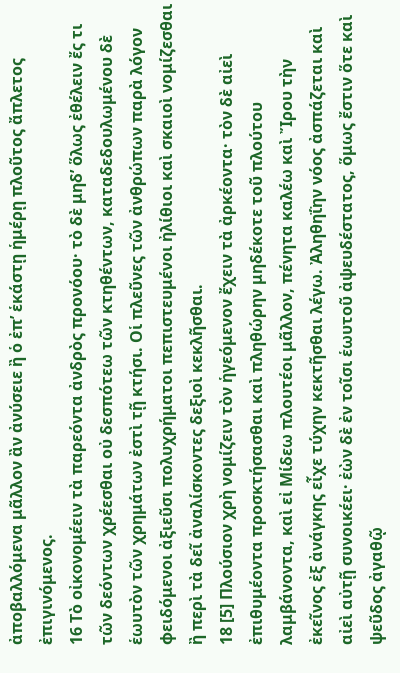ἀποβαλλόμενα μᾶλλον ἂν ἀνύσειε ἢ ὁ ἐπ’ ἑκάστῃ ἡμέρῃ πλοῦτος ἄπλετος ἐπιγινόμενος.
16 Τὸ οἰκονομέειν τὰ παρεόντα ἀνδρὸς προνόου· τὸ δὲ μηδ’ ὅλως ἐθέλειν ἔς τι τῶν δεόντων χρέεσθαι οὐ δεσπότεω τῶν κτηθέντων, καταδεδουλωμένου δὲ ἑωυτὸν τῶν χρημάτων ἐστὶ τῇ κτήσι. Οἱ πλεῦνες τῶν ἀνθρώπων παρὰ λόγον φειδόμενοι ἀξιεῦσι πολυχρήματοι πεπιστευμένοι ἠλίθιοι καὶ σκαιοὶ νομίζεσθαι ἢ περὶ τὰ δεῖ ἀναλίσκοντες δεξιοὶ κεκλῆσθαι.
18 [5] Πλούσιον χρὴ νομίζειν τὸν ἡγεόμενον ἔχειν τὰ ἀρκέοντα· τὸν δὲ αἰεὶ ἐπιθυμέοντα προσκτήσασθαι καὶ πληθώρην μηδέκοτε τοῦ πλούτου λαμβάνοντα, καὶ εἰ Μίδεω πλουτέοι μᾶλλον, πένητα καλέω καὶ Ἴρου τὴν ἐκεῖνος ἐξ ἀνάγκης εἶχε τύχην κεκτῆσθαι λέγω. Ἀληθηΐην νόος ἀσπάζεται καὶ αἰεὶ αὐτῇ συνοικέει· ἐὼν δὲ ἐν τοῖσι ἑωυτοῦ ἀψευδέστατος, ὅμως ἔστιν ὅτε καὶ ψεῦδος ἀγαθῷ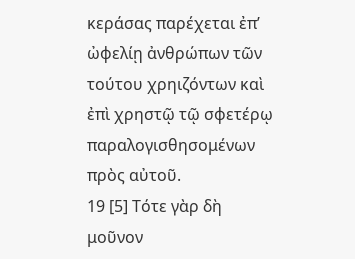κεράσας παρέχεται ἐπ’ ὠφελίῃ ἀνθρώπων τῶν τούτου χρηιζόντων καὶ ἐπὶ χρηστῷ τῷ σφετέρῳ παραλογισθησομένων πρὸς αὐτοῦ.
19 [5] Τότε γὰρ δὴ μοῦνον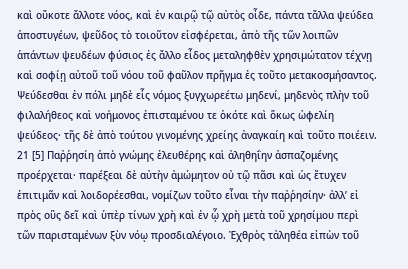καὶ οὔκοτε ἄλλοτε νόος, καὶ ἐν καιρῷ τῷ αὐτὸς οἶδε, πάντα τἄλλα ψεύδεα ἀποστυγέων, ψεῦδος τὸ τοιοῦτον εἰσφέρεται, ἀπὸ τῆς τῶν λοιπῶν ἁπάντων ψευδέων φύσιος ἐς ἄλλο εἶδος μεταληφθὲν χρησιμώτατον τέχνῃ καὶ σοφίῃ αὐτοῦ τοῦ νόου τοῦ φαῦλον πρῆγμα ἐς τοῦτο μετακοσμήσαντος. Ψεύδεσθαι ἐν πόλι μηδὲ εἷς νόμος ξυγχωρεέτω μηδενί, μηδενὸς πλὴν τοῦ φιλαλήθεος καὶ νοήμονος ἐπισταμένου τε ὁκότε καὶ ὅκως ὠφελίη ψεύδεος· τῆς δὲ ἀπὸ τούτου γινομένης χρείης ἀναγκαίη καὶ τοῦτο ποιέειν.
21 [5] Παῤῥησίη ἀπὸ γνώμης ἐλευθέρης καὶ ἀληθηΐην ἀσπαζομένης προέρχεται· παρέξεαι δὲ αὐτὴν ἀμώμητον οὐ τῷ πᾶσι καὶ ὡς ἔτυχεν ἐπιτιμᾶν καὶ λοιδορέεσθαι, νομίζων τοῦτο εἶναι τὴν παῤῥησίην· ἀλλ’ εἰ πρὸς οὓς δεῖ καὶ ὑπὲρ τίνων χρὴ καὶ ἐν ᾧ χρὴ μετὰ τοῦ χρησίμου περὶ τῶν παρισταμένων ξὺν νόῳ προσδιαλέγοιο. Ἐχθρὸς τἀληθέα εἰπὼν τοῦ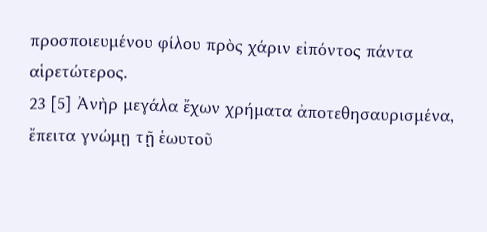προσποιευμένου φίλου πρὸς χάριν εἰπόντος πάντα αἱρετώτερος.
23 [5] Ἀνὴρ μεγάλα ἔχων χρήματα ἀποτεθησαυρισμένα, ἔπειτα γνώμῃ τῇ ἑωυτοῦ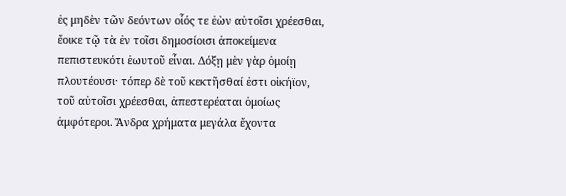ἐς μηδὲν τῶν δεόντων οἷός τε ἐὼν αὐτοῖσι χρέεσθαι, ἔοικε τῷ τὰ ἐν τοῖσι δημοσίοισι ἀποκείμενα πεπιστευκότι ἑωυτοῦ εἶναι. Δόξῃ μὲν γὰρ ὁμοίῃ πλουτέουσι· τόπερ δὲ τοῦ κεκτῆσθαί ἐστι οἰκήϊον, τοῦ αὐτοῖσι χρέεσθαι, ἀπεστερέαται ὁμοίως ἀμφότεροι. Ἄνδρα χρήματα μεγάλα ἔχοντα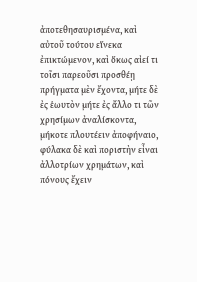ἀποτεθησαυρισμένα, καὶ αὐτοῦ τούτου εἵνεκα ἐπικτώμενον, καὶ ὅκως αἰεί τι τοῖσι παρεοῦσι προσθέῃ πρήγματα μὲν ἔχοντα, μήτε δὲ ἐς ἑωυτὸν μήτε ἐς ἄλλο τι τῶν χρησίμων ἀναλίσκοντα, μήκοτε πλουτέειν ἀποφήναιο, φύλακα δὲ καὶ ποριστὴν εἶναι ἀλλοτρίων χρημάτων, καὶ πόνους ἔχειν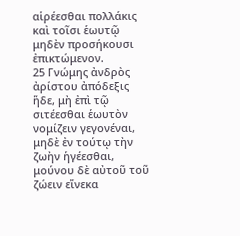αἱρέεσθαι πολλάκις καὶ τοῖσι ἑωυτῷ μηδὲν προσήκουσι ἐπικτώμενον.
25 Γνώμης ἀνδρὸς ἀρίστου ἀπόδεξις ἥδε, μὴ ἐπὶ τῷ σιτέεσθαι ἑωυτὸν νομίζειν γεγονέναι, μηδὲ ἐν τούτῳ τὴν ζωὴν ἡγέεσθαι, μούνου δὲ αὐτοῦ τοῦ ζώειν εἵνεκα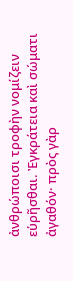ἀνθρώποισι τροφὴν νομίζειν εὑρῆσθαι. Ἐγκράτεια καὶ σώματι ἀγαθόν· πρὸς γὰρ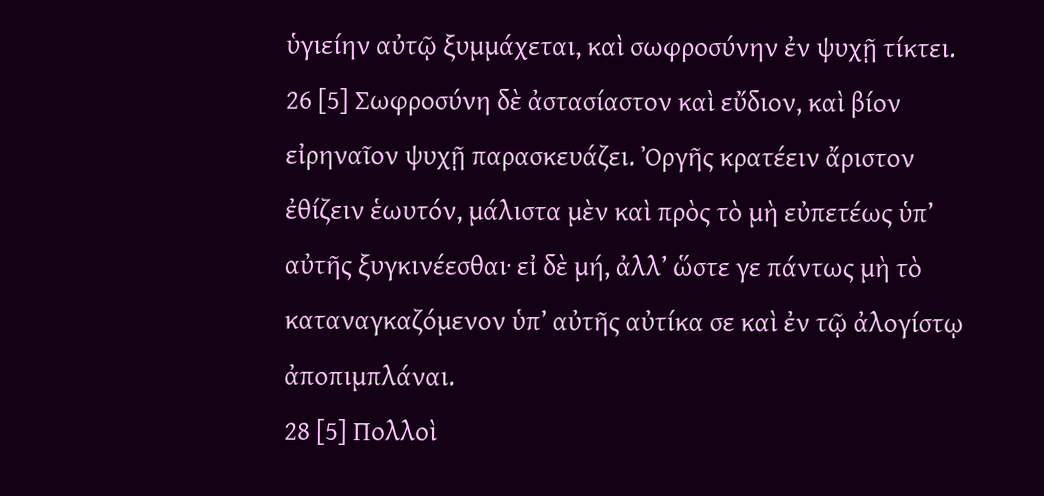ὑγιείην αὐτῷ ξυμμάχεται, καὶ σωφροσύνην ἐν ψυχῇ τίκτει.
26 [5] Σωφροσύνη δὲ ἀστασίαστον καὶ εὔδιον, καὶ βίον εἰρηναῖον ψυχῇ παρασκευάζει. Ὀργῆς κρατέειν ἄριστον ἐθίζειν ἑωυτόν, μάλιστα μὲν καὶ πρὸς τὸ μὴ εὐπετέως ὑπ’ αὐτῆς ξυγκινέεσθαι· εἰ δὲ μή, ἀλλ’ ὥστε γε πάντως μὴ τὸ καταναγκαζόμενον ὑπ’ αὐτῆς αὐτίκα σε καὶ ἐν τῷ ἀλογίστῳ ἀποπιμπλάναι.
28 [5] Πολλοὶ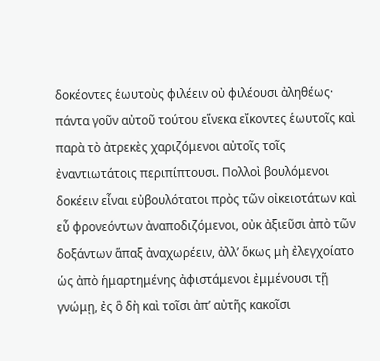δοκέοντες ἑωυτοὺς φιλέειν οὐ φιλέουσι ἀληθέως· πάντα γοῦν αὐτοῦ τούτου εἵνεκα εἴκοντες ἑωυτοῖς καὶ παρὰ τὸ ἀτρεκὲς χαριζόμενοι αὐτοῖς τοῖς ἐναντιωτάτοις περιπίπτουσι. Πολλοὶ βουλόμενοι δοκέειν εἶναι εὐβουλότατοι πρὸς τῶν οἰκειοτάτων καὶ εὖ φρονεόντων ἀναποδιζόμενοι, οὐκ ἀξιεῦσι ἀπὸ τῶν δοξάντων ἅπαξ ἀναχωρέειν, ἀλλ’ ὅκως μὴ ἐλεγχοίατο ὡς ἀπὸ ἡμαρτημένης ἀφιστάμενοι ἐμμένουσι τῇ γνώμῃ, ἐς ὃ δὴ καὶ τοῖσι ἀπ’ αὐτῆς κακοῖσι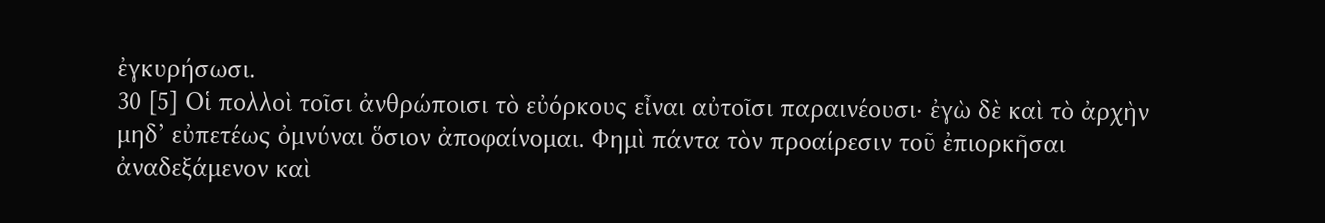ἐγκυρήσωσι.
30 [5] Οἱ πολλοὶ τοῖσι ἀνθρώποισι τὸ εὐόρκους εἶναι αὐτοῖσι παραινέουσι· ἐγὼ δὲ καὶ τὸ ἀρχὴν μηδ’ εὐπετέως ὀμνύναι ὅσιον ἀποφαίνομαι. Φημὶ πάντα τὸν προαίρεσιν τοῦ ἐπιορκῆσαι ἀναδεξάμενον καὶ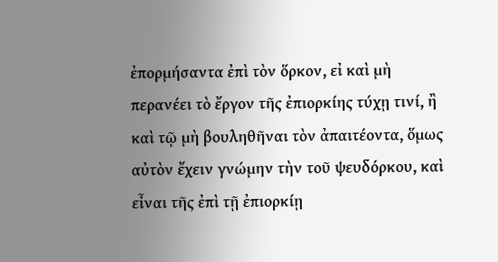ἐπορμήσαντα ἐπὶ τὸν ὅρκον, εἰ καὶ μὴ περανέει τὸ ἔργον τῆς ἐπιορκίης τύχῃ τινί, ἢ καὶ τῷ μὴ βουληθῆναι τὸν ἀπαιτέοντα, ὅμως αὐτὸν ἔχειν γνώμην τὴν τοῦ ψευδόρκου, καὶ εἶναι τῆς ἐπὶ τῇ ἐπιορκίῃ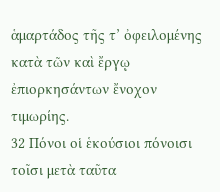ἁμαρτάδος τῆς τ’ ὀφειλομένης κατὰ τῶν καὶ ἔργῳ ἐπιορκησάντων ἔνοχον τιμωρίης.
32 Πόνοι οἱ ἑκούσιοι πόνοισι τοῖσι μετὰ ταῦτα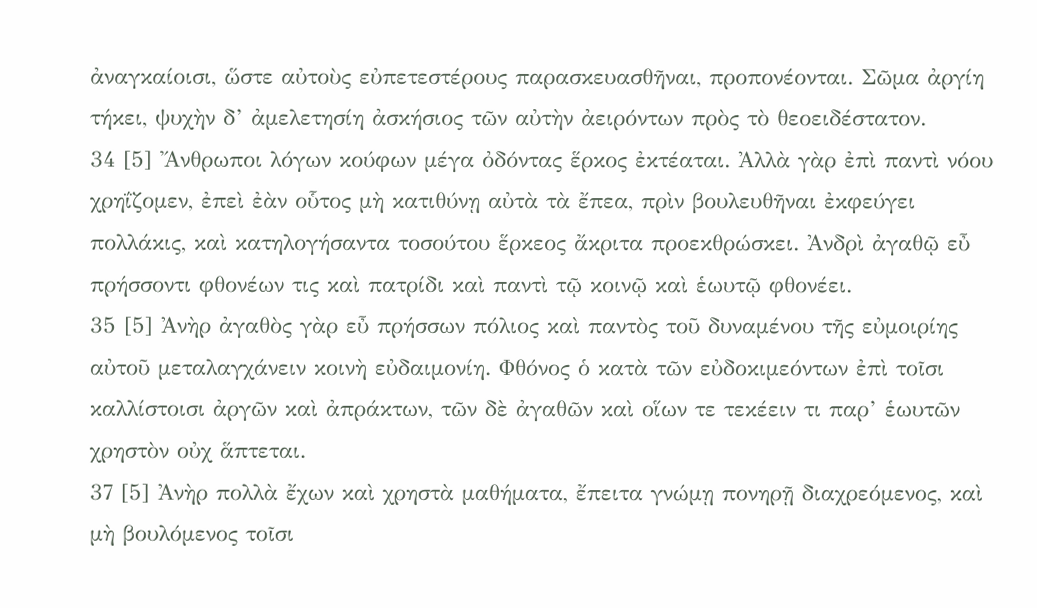ἀναγκαίοισι, ὥστε αὐτοὺς εὐπετεστέρους παρασκευασθῆναι, προπονέονται. Σῶμα ἀργίη τήκει, ψυχὴν δ’ ἀμελετησίη ἀσκήσιος τῶν αὐτὴν ἀειρόντων πρὸς τὸ θεοειδέστατον.
34 [5] Ἄνθρωποι λόγων κούφων μέγα ὀδόντας ἕρκος ἐκτέαται. Ἀλλὰ γὰρ ἐπὶ παντὶ νόου χρηΐζομεν, ἐπεὶ ἐὰν οὗτος μὴ κατιθύνῃ αὐτὰ τὰ ἔπεα, πρὶν βουλευθῆναι ἐκφεύγει πολλάκις, καὶ κατηλογήσαντα τοσούτου ἕρκεος ἄκριτα προεκθρώσκει. Ἀνδρὶ ἀγαθῷ εὖ πρήσσοντι φθονέων τις καὶ πατρίδι καὶ παντὶ τῷ κοινῷ καὶ ἑωυτῷ φθονέει.
35 [5] Ἀνὴρ ἀγαθὸς γὰρ εὖ πρήσσων πόλιος καὶ παντὸς τοῦ δυναμένου τῆς εὐμοιρίης αὐτοῦ μεταλαγχάνειν κοινὴ εὐδαιμονίη. Φθόνος ὁ κατὰ τῶν εὐδοκιμεόντων ἐπὶ τοῖσι καλλίστοισι ἀργῶν καὶ ἀπράκτων, τῶν δὲ ἀγαθῶν καὶ οἵων τε τεκέειν τι παρ’ ἑωυτῶν χρηστὸν οὐχ ἅπτεται.
37 [5] Ἀνὴρ πολλὰ ἔχων καὶ χρηστὰ μαθήματα, ἔπειτα γνώμῃ πονηρῇ διαχρεόμενος, καὶ μὴ βουλόμενος τοῖσι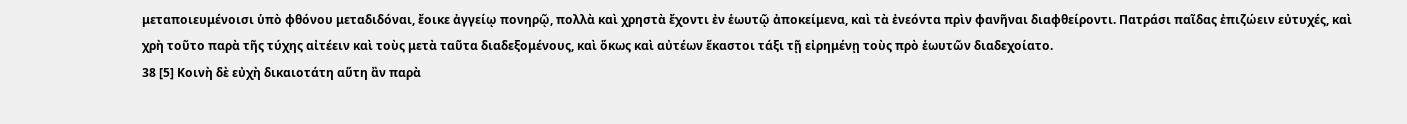μεταποιευμένοισι ὑπὸ φθόνου μεταδιδόναι, ἔοικε ἀγγείῳ πονηρῷ, πολλὰ καὶ χρηστὰ ἔχοντι ἐν ἑωυτῷ ἀποκείμενα, καὶ τὰ ἐνεόντα πρὶν φανῆναι διαφθείροντι. Πατράσι παῖδας ἐπιζώειν εὐτυχές, καὶ χρὴ τοῦτο παρὰ τῆς τύχης αἰτέειν καὶ τοὺς μετὰ ταῦτα διαδεξομένους, καὶ ὅκως καὶ αὐτέων ἕκαστοι τάξι τῇ εἰρημένῃ τοὺς πρὸ ἑωυτῶν διαδεχοίατο.
38 [5] Κοινὴ δὲ εὐχὴ δικαιοτάτη αὕτη ἂν παρὰ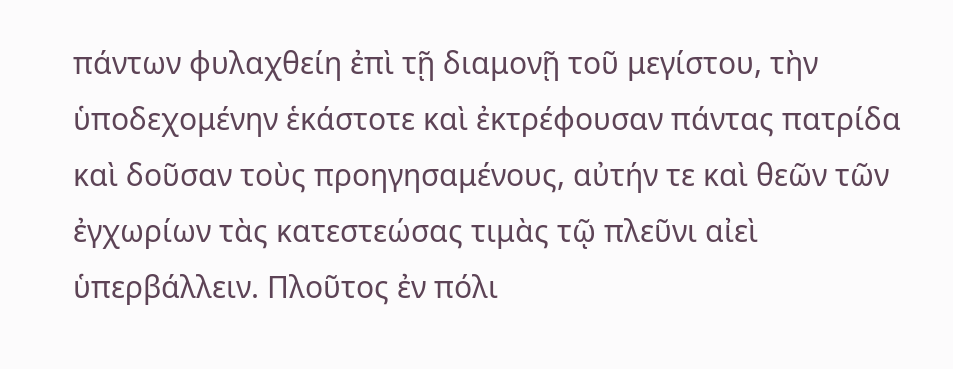πάντων φυλαχθείη ἐπὶ τῇ διαμονῇ τοῦ μεγίστου, τὴν ὑποδεχομένην ἑκάστοτε καὶ ἐκτρέφουσαν πάντας πατρίδα καὶ δοῦσαν τοὺς προηγησαμένους, αὐτήν τε καὶ θεῶν τῶν ἐγχωρίων τὰς κατεστεώσας τιμὰς τῷ πλεῦνι αἰεὶ ὑπερβάλλειν. Πλοῦτος ἐν πόλι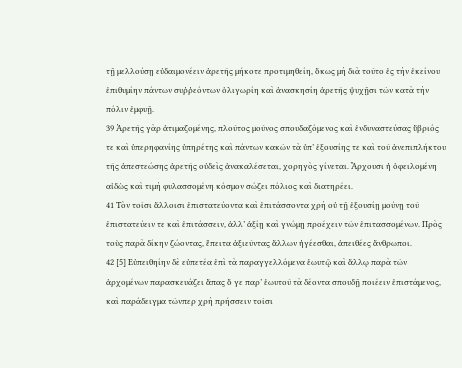τῇ μελλούσῃ εὐδαιμονέειν ἀρετῆς μήκοτε προτιμηθείη, ὅκως μὴ διὰ τοῦτο ἐς τὴν ἐκείνου ἐπιθυμίην πάντων συῤῥεόντων ὀλιγωρίη καὶ ἀνασκησίη ἀρετῆς ψυχῇσι τῶν κατὰ τὴν πόλιν ἐμφυῇ.
39 Ἀρετῆς γὰρ ἀτιμαζομένης, πλοῦτος μοῦνος σπουδαζόμενος καὶ ἐνδυναστεύσας ὕβριός τε καὶ ὑπερηφανίης ὑπηρέτης καὶ πάντων κακῶν τὰ ὑπ’ ἐξουσίης τε καὶ τοῦ ἀνεπιπλήκτου τῆς ἀπεστεώσης ἀρετῆς οὐδεὶς ἀνακαλέσεται, χορηγὸς γίνεται. Ἄρχουσι ἡ ὀφειλομένη αἰδὼς καὶ τιμὴ φυλασσομένη κόσμον σώζει πόλιος καὶ διατηρέει.
41 Τὸν τοῖσι ἄλλοισι ἐπιστατεύοντα καὶ ἐπιτάσσοντα χρὴ οὐ τῇ ἐξουσίῃ μούνῃ τοῦ ἐπιστατεύειν τε καὶ ἐπιτάσσειν, ἀλλ’ ἀξίῃ καὶ γνώμῃ προέχειν τῶν ἐπιτασσομένων. Πρὸς τοὺς παρὰ δίκην ζώοντας, ἔπειτα ἀξιεῦντας ἄλλων ἡγέεσθαι, ἀπειθέες ἄνθρωποι.
42 [5] Εὐπειθηίην δὲ εὐπετέα ἐπὶ τὰ παραγγελλόμενα ἑωυτῷ καὶ ἄλλῳ παρὰ τῶν ἀρχομένων παρασκευάζει ἅπας ὅ γε παρ’ ἑωυτοῦ τὰ δέοντα σπουδῇ ποιέειν ἐπιστάμενος, καὶ παράδειγμα τῶνπερ χρὴ πρήσσειν τοῖσι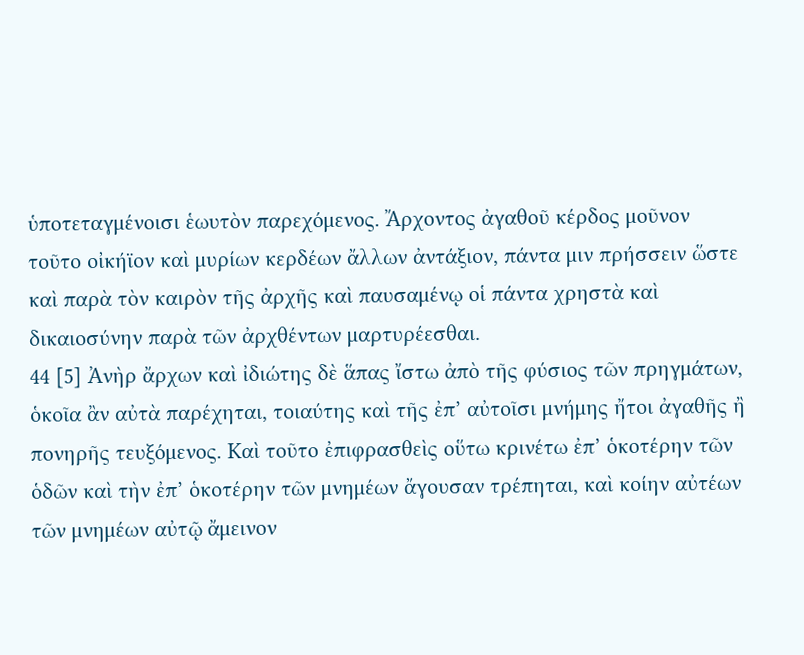ὑποτεταγμένοισι ἑωυτὸν παρεχόμενος. Ἄρχοντος ἀγαθοῦ κέρδος μοῦνον τοῦτο οἰκήϊον καὶ μυρίων κερδέων ἄλλων ἀντάξιον, πάντα μιν πρήσσειν ὥστε καὶ παρὰ τὸν καιρὸν τῆς ἀρχῆς καὶ παυσαμένῳ οἱ πάντα χρηστὰ καὶ δικαιοσύνην παρὰ τῶν ἀρχθέντων μαρτυρέεσθαι.
44 [5] Ἀνὴρ ἄρχων καὶ ἰδιώτης δὲ ἅπας ἴστω ἀπὸ τῆς φύσιος τῶν πρηγμάτων, ὁκοῖα ἂν αὐτὰ παρέχηται, τοιαύτης καὶ τῆς ἐπ’ αὐτοῖσι μνήμης ἤτοι ἀγαθῆς ἢ πονηρῆς τευξόμενος. Καὶ τοῦτο ἐπιφρασθεὶς οὕτω κρινέτω ἐπ’ ὁκοτέρην τῶν ὁδῶν καὶ τὴν ἐπ’ ὁκοτέρην τῶν μνημέων ἄγουσαν τρέπηται, καὶ κοίην αὐτέων τῶν μνημέων αὐτῷ ἄμεινον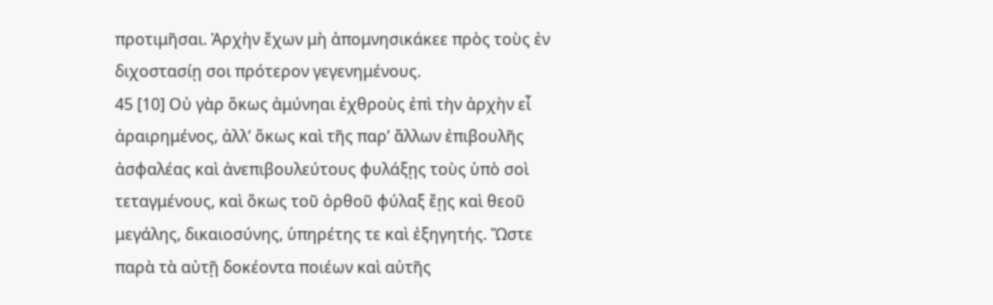προτιμῆσαι. Ἀρχὴν ἔχων μὴ ἀπομνησικάκεε πρὸς τοὺς ἐν διχοστασίῃ σοι πρότερον γεγενημένους.
45 [10] Οὐ γὰρ ὅκως ἀμύνηαι ἐχθροὺς ἐπὶ τὴν ἀρχὴν εἶ ἀραιρημένος, ἀλλ’ ὅκως καὶ τῆς παρ’ ἄλλων ἐπιβουλῆς ἀσφαλέας καὶ ἀνεπιβουλεύτους φυλάξῃς τοὺς ὑπὸ σοὶ τεταγμένους, καὶ ὅκως τοῦ ὀρθοῦ φύλαξ ἔῃς καὶ θεοῦ μεγάλης, δικαιοσύνης, ὑπηρέτης τε καὶ ἐξηγητής. Ὥστε παρὰ τὰ αὐτῇ δοκέοντα ποιέων καὶ αὐτῆς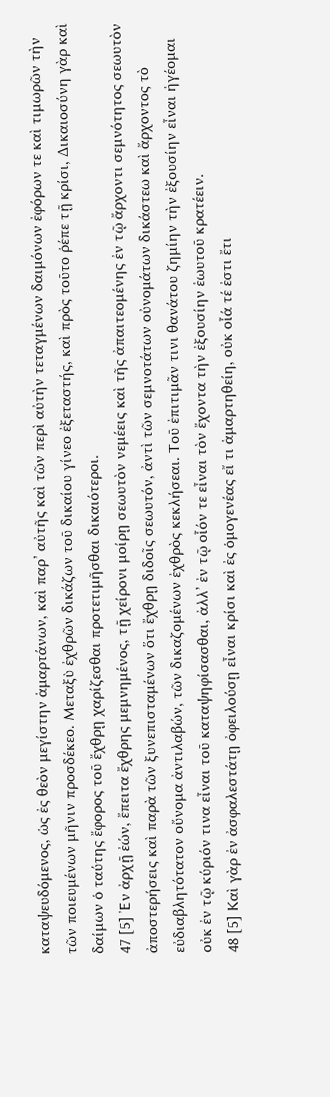καταψευδόμενος, ὡς ἐς θεὸν μεγίστην ἁμαρτάνων, καὶ παρ’ αὐτῆς καὶ τῶν περὶ αὐτὴν τεταγμένων δαιμόνων ἐφόρων τε καὶ τιμωρῶν τὴν τῶν ποιευμένων μῆνιν προσδέκεο. Μεταξὺ ἐχθρῶν δικάζων τοῦ δικαίου γίνεο ἐξεταστής, καὶ πρὸς τοῦτο ῥέπε τῇ κρίσι, Δικαιοσύνη γὰρ καὶ δαίμων ὁ ταύτης ἔφορος τοῦ ἔχθρῃ χαρίζεσθαι προτετιμῆσθαι δικαιότεροι.
47 [5] Ἐν ἀρχῇ ἐών, ἔπειτα ἔχθρης μεμνημένος, τῇ χείρονι μοίρῃ σεωυτὸν νεμέεις καὶ τῆς ἀπαιτεομένης ἐν τῷ ἄρχοντι σεμνότητος σεωυτὸν ἀποστερήσεις καὶ παρὰ τῶν ξυνεπισταμένων ὅτι ἔχθρῃ διδοῖς σεωυτόν, ἀντὶ τῶν σεμνοτάτων οὐνομάτων δικάστεω καὶ ἄρχοντος τὸ εὐδιαβλητότατον οὔνομα ἀντιλαβών, τῶν δικαζομένων ἐχθρὸς κεκλήσεαι. Τοῦ ἐπιτιμᾶν τινι θανάτου ζημίην τὴν ἐξουσίην εἶναι ἡγέομαι οὐκ ἐν τῷ κύριόν τινα εἶναι τοῦ καταψηφίσασθαι, ἀλλ’ ἐν τῷ οἷόν τε εἶναι τὸν ἔχοντα τὴν ἐξουσίην ἑωυτοῦ κρατέειν.
48 [5] Καὶ γὰρ ἐν ἀσφαλεστάτῃ ὀφειλούσῃ εἶναι κρίσι καὶ ἐς ὁμογενέας εἴ τι ἁμαρτηθείη, οὐκ οἷά τέ ἐστι ἔτι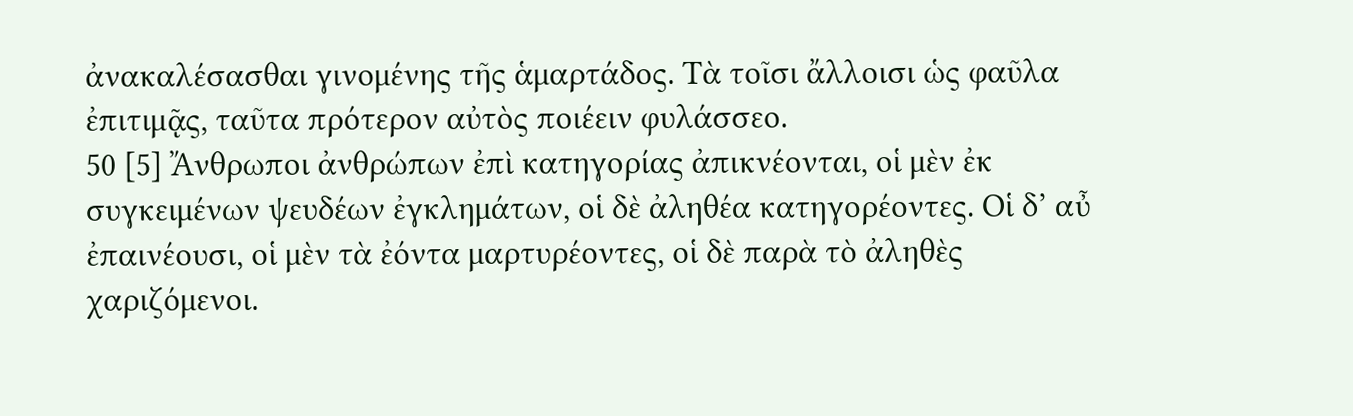ἀνακαλέσασθαι γινομένης τῆς ἁμαρτάδος. Τὰ τοῖσι ἄλλοισι ὡς φαῦλα ἐπιτιμᾷς, ταῦτα πρότερον αὐτὸς ποιέειν φυλάσσεο.
50 [5] Ἄνθρωποι ἀνθρώπων ἐπὶ κατηγορίας ἀπικνέονται, οἱ μὲν ἐκ συγκειμένων ψευδέων ἐγκλημάτων, οἱ δὲ ἀληθέα κατηγορέοντες. Οἱ δ’ αὖ ἐπαινέουσι, οἱ μὲν τὰ ἐόντα μαρτυρέοντες, οἱ δὲ παρὰ τὸ ἀληθὲς χαριζόμενοι.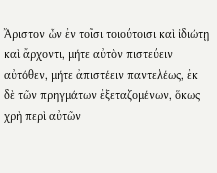Ἄριστον ὦν ἐν τοῖσι τοιούτοισι καὶ ἰδιώτῃ καὶ ἄρχοντι, μήτε αὐτὸν πιστεύειν αὐτόθεν, μήτε ἀπιστέειν παντελέως, ἐκ δὲ τῶν πρηγμάτων ἐξεταζομένων, ὅκως χρὴ περὶ αὐτῶν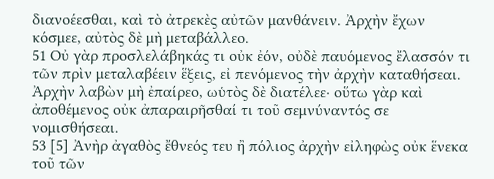διανοέεσθαι, καὶ τὸ ἀτρεκὲς αὐτῶν μανθάνειν. Ἀρχὴν ἔχων κόσμεε, αὐτὸς δὲ μὴ μεταβάλλεο.
51 Οὐ γὰρ προσλελάβηκάς τι οὐκ ἐόν, οὐδὲ παυόμενος ἔλασσόν τι τῶν πρὶν μεταλαβέειν ἕξεις, εἰ πενόμενος τὴν ἀρχὴν καταθήσεαι. Ἀρχὴν λαβὼν μὴ ἐπαίρεο, ωὑτὸς δὲ διατέλεε· οὕτω γὰρ καὶ ἀποθέμενος οὐκ ἀπαραιρῆσθαί τι τοῦ σεμνύναντός σε νομισθήσεαι.
53 [5] Ἀνὴρ ἀγαθὸς ἔθνεός τευ ἢ πόλιος ἀρχὴν εἰληφὼς οὐκ ἕνεκα τοῦ τῶν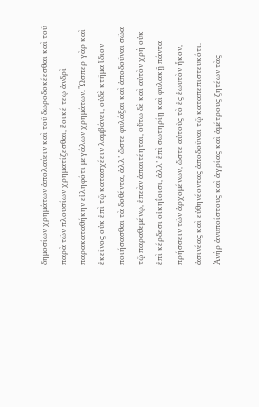δημοσίων χρημάτων ἀπολαύειν καὶ τοῦ δωροδοκέεσθαι καὶ τοῦ παρὰ τῶν πλουσίων χρηματίζεσθαι, ἔοικέ τεῳ ἀνδρὶ παρακαταθήκην εἰληφότι μεγάλων χρημάτων. Ὥσπερ γὰρ καὶ ἐκεῖνος οὐκ ἐπὶ τῷ κατασχέειν λαμβάνει, οὐδὲ κτῆμα ἴδιον ποιήσασθαι τὰ δοθέντα, ἀλλ’ ὥστε φυλάξαι καὶ ἀποδοῦναι σῶα τῷ παραθεμένῳ, ἐπεὰν ἀπαιτέηται, οὕτω δὲ καὶ αὐτὸν χρὴ οὐκ ἐπὶ κέρδεσι οἰκηΐοισι, ἀλλ’ ἐπὶ σωτηρίῃ καὶ φυλακῇ πάντα πρήσσειν τῶν ἀρχομένων, ὥστε αὐτοὺς τὸ ἐς ἑωυτὸν ἧκον, ἀσινέας καὶ εὐθηνέοντας ἀποδοῦναι τῷ καταπεπιστευκότι. Ἀνὴρ ἀνυποίστους καὶ ἀγρίας καὶ ἀμέτρους ζητέων τὰς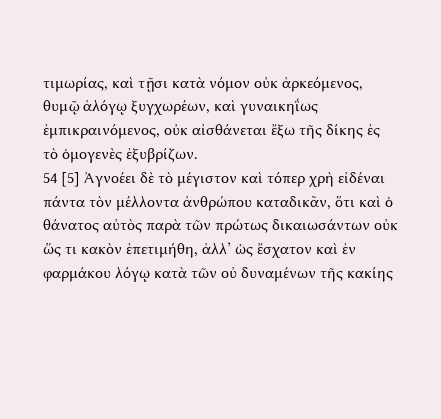τιμωρίας, καὶ τῇσι κατὰ νόμον οὐκ ἀρκεόμενος, θυμῷ ἀλόγῳ ξυγχωρέων, καὶ γυναικηΐως ἐμπικραινόμενος, οὐκ αἰσθάνεται ἔξω τῆς δίκης ἐς τὸ ὁμογενὲς ἐξυβρίζων.
54 [5] Ἀγνοέει δὲ τὸ μέγιστον καὶ τόπερ χρὴ εἰδέναι πάντα τὸν μέλλοντα ἀνθρώπου καταδικᾶν, ὅτι καὶ ὁ θάνατος αὐτὸς παρὰ τῶν πρώτως δικαιωσάντων οὐκ ὥς τι κακὸν ἐπετιμήθη, ἀλλ’ ὡς ἔσχατον καὶ ἐν φαρμάκου λόγῳ κατὰ τῶν οὐ δυναμένων τῆς κακίης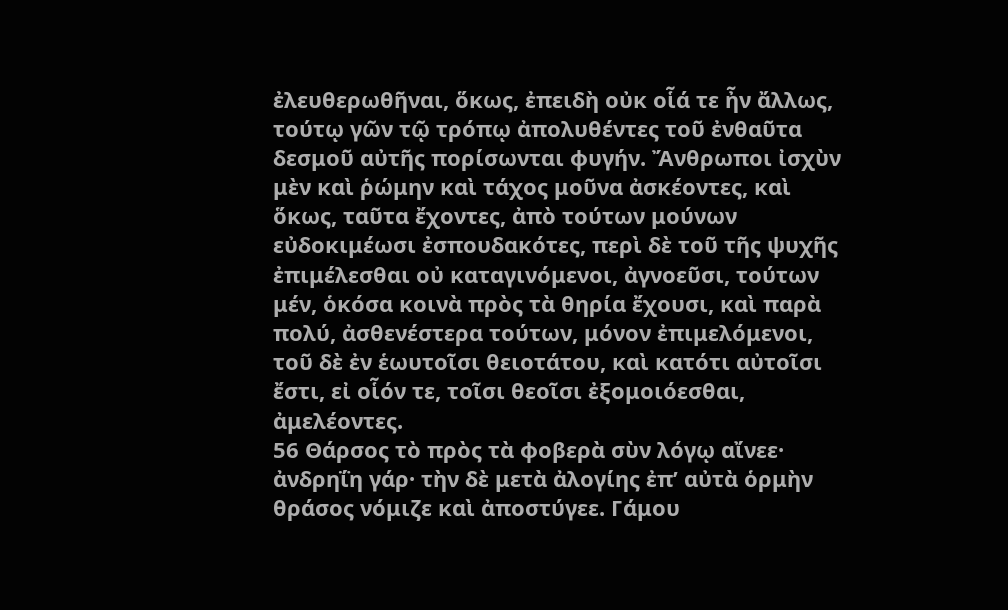ἐλευθερωθῆναι, ὅκως, ἐπειδὴ οὐκ οἷά τε ἦν ἄλλως, τούτῳ γῶν τῷ τρόπῳ ἀπολυθέντες τοῦ ἐνθαῦτα δεσμοῦ αὐτῆς πορίσωνται φυγήν. Ἄνθρωποι ἰσχὺν μὲν καὶ ῥώμην καὶ τάχος μοῦνα ἀσκέοντες, καὶ ὅκως, ταῦτα ἔχοντες, ἀπὸ τούτων μούνων εὐδοκιμέωσι ἐσπουδακότες, περὶ δὲ τοῦ τῆς ψυχῆς ἐπιμέλεσθαι οὐ καταγινόμενοι, ἀγνοεῦσι, τούτων μέν, ὁκόσα κοινὰ πρὸς τὰ θηρία ἔχουσι, καὶ παρὰ πολύ, ἀσθενέστερα τούτων, μόνον ἐπιμελόμενοι, τοῦ δὲ ἐν ἑωυτοῖσι θειοτάτου, καὶ κατότι αὐτοῖσι ἔστι, εἰ οἷόν τε, τοῖσι θεοῖσι ἐξομοιόεσθαι, ἀμελέοντες.
56 Θάρσος τὸ πρὸς τὰ φοβερὰ σὺν λόγῳ αἴνεε· ἀνδρηΐη γάρ· τὴν δὲ μετὰ ἀλογίης ἐπ’ αὐτὰ ὁρμὴν θράσος νόμιζε καὶ ἀποστύγεε. Γάμου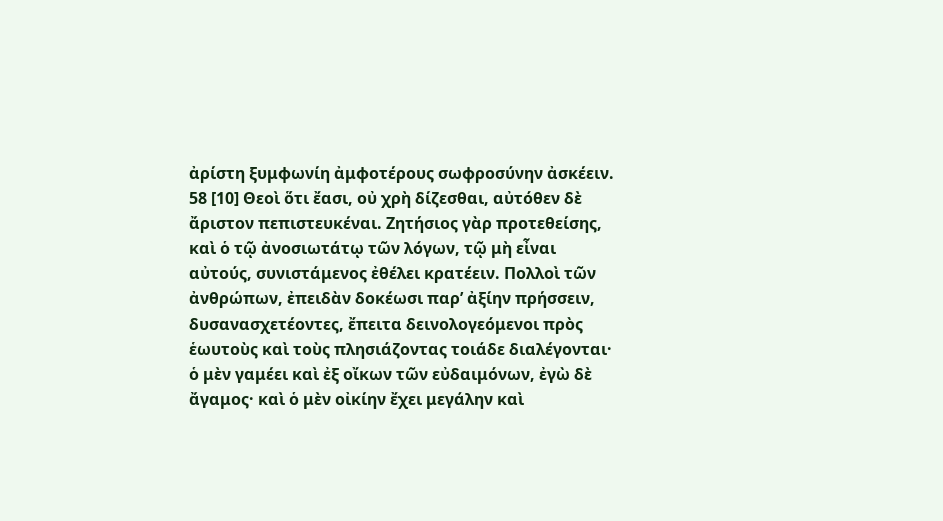ἀρίστη ξυμφωνίη ἀμφοτέρους σωφροσύνην ἀσκέειν.
58 [10] Θεοὶ ὅτι ἔασι, οὐ χρὴ δίζεσθαι, αὐτόθεν δὲ ἄριστον πεπιστευκέναι. Ζητήσιος γὰρ προτεθείσης, καὶ ὁ τῷ ἀνοσιωτάτῳ τῶν λόγων, τῷ μὴ εἶναι αὐτούς, συνιστάμενος ἐθέλει κρατέειν. Πολλοὶ τῶν ἀνθρώπων, ἐπειδὰν δοκέωσι παρ’ ἀξίην πρήσσειν, δυσανασχετέοντες, ἔπειτα δεινολογεόμενοι πρὸς ἑωυτοὺς καὶ τοὺς πλησιάζοντας τοιάδε διαλέγονται· ὁ μὲν γαμέει καὶ ἐξ οἴκων τῶν εὐδαιμόνων, ἐγὼ δὲ ἄγαμος· καὶ ὁ μὲν οἰκίην ἔχει μεγάλην καὶ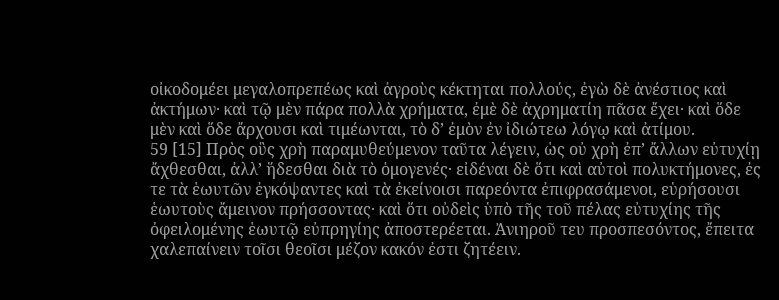οἰκοδομέει μεγαλοπρεπέως καὶ ἀγροὺς κέκτηται πολλούς, ἐγὼ δὲ ἀνέστιος καὶ ἀκτήμων· καὶ τῷ μὲν πάρα πολλὰ χρήματα, ἐμὲ δὲ ἀχρηματίη πᾶσα ἔχει· καὶ ὅδε μὲν καὶ ὅδε ἄρχουσι καὶ τιμέωνται, τὸ δ’ ἐμὸν ἐν ἰδιώτεω λόγῳ καὶ ἀτίμου.
59 [15] Πρὸς οὓς χρὴ παραμυθεύμενον ταῦτα λέγειν, ὡς οὐ χρὴ ἐπ’ ἄλλων εὐτυχίῃ ἄχθεσθαι, ἀλλ’ ἥδεσθαι διὰ τὸ ὁμογενές· εἰδέναι δὲ ὅτι καὶ αὐτοὶ πολυκτήμονες, ἐς τε τὰ ἑωυτῶν ἐγκόψαντες καὶ τὰ ἐκείνοισι παρεόντα ἐπιφρασάμενοι, εὑρήσουσι ἑωυτοὺς ἄμεινον πρήσσοντας· καὶ ὅτι οὐδεὶς ὑπὸ τῆς τοῦ πέλας εὐτυχίης τῆς ὀφειλομένης ἑωυτῷ εὐπρηγίης ἀποστερέεται. Ἀνιηροῦ τευ προσπεσόντος, ἔπειτα χαλεπαίνειν τοῖσι θεοῖσι μέζον κακόν ἐστι ζητέειν.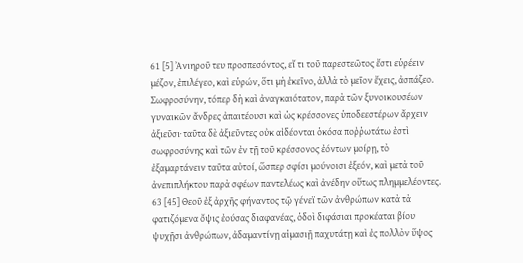61 [5] Ἀνιηροῦ τευ προσπεσόντος, εἴ τι τοῦ παρεστεῶτος ἔστι εὑρέειν μέζον, ἐπιλέγεο, καὶ εὑρών, ὅτι μὴ ἐκεῖνο, ἀλλὰ τὸ μεῖον ἔχεις, ἀσπάζεο. Σωφροσύνην, τόπερ δὴ καὶ ἀναγκαιότατον, παρὰ τῶν ξυνοικουσέων γυναικῶν ἄνδρες ἀπαιτέουσι καὶ ὡς κρέσσονες ὑποδεεστέρων ἄρχειν ἀξιεῦσι· ταῦτα δὲ ἀξιεῦντες οὐκ αἰδέονται ὁκόσα ποῤῥωτάτω ἐστὶ σωφροσύνης καὶ τῶν ἐν τῇ τοῦ κρέσσονος ἐόντων μοίρῃ, τὸ ἐξαμαρτάνειν ταῦτα αὐτοί, ὥσπερ σφίσι μούνοισι ἐξεόν, καὶ μετὰ τοῦ ἀνεπιπλήκτου παρὰ σφέων παντελέως καὶ ἀνέδην οὕτως πλημμελέοντες.
63 [45] Θεοῦ ἐξ ἀρχῆς φήναντος τῷ γένεϊ τῶν ἀνθρώπων κατὰ τὰ φατιζόμενα ὄψις ἐούσας διαφανέας, ὁδοὶ διφάσιαι προκέαται βίου ψυχῇσι ἀνθρώπων, ἀδαμαντίνῃ αἱμασιῇ παχυτάτῃ καὶ ἐς πολλὸν ὕψος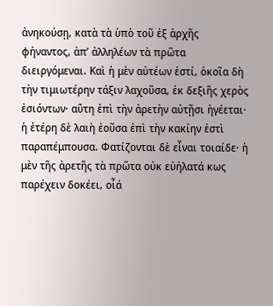ἀνηκούσῃ, κατὰ τὰ ὑπὸ τοῦ ἐξ ἀρχῆς φήναντος, ἀπ’ ἀλληλέων τὰ πρῶτα διειργόμεναι. Καὶ ἡ μὲν αὐτέων ἐστί, ὁκοῖα δὴ τὴν τιμιωτέρην τάξιν λαχοῦσα, ἐκ δεξιῆς χερὸς ἐσιόντων· αὕτη ἐπὶ τὴν ἀρετὴν αὐτῇσι ἡγέεται· ἡ ἑτέρη δὲ λαιὴ ἐοῦσα ἐπὶ τὴν κακίην ἐστὶ παραπέμπουσα. Φατίζονται δὲ εἶναι τοιαίδε· ἡ μὲν τῆς ἀρετῆς τὰ πρῶτα οὐκ εὐήλατά κως παρέχειν δοκέει, οἷά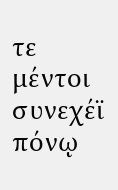τε μέντοι συνεχέϊ πόνῳ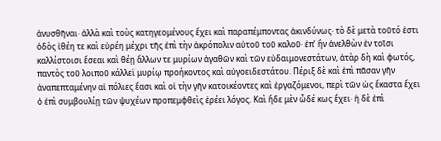ἀνυσθῆναι· ἀλλὰ καὶ τοὺς κατηγεομένους ἔχει καὶ παραπέμποντας ἀκινδύνως· τὸ δὲ μετὰ τοῦτό ἐστι ὁδὸς ἰθέη τε καὶ εὐρέη μέχρι τῆς ἐπὶ τὴν ἀκρόπολιν αὐτοῦ τοῦ καλοῦ· ἐπ’ ἣν ἀνελθὼν ἐν τοῖσι καλλίστοισι ἔσεαι καὶ θέῃ ἄλλων τε μυρίων ἀγαθῶν καὶ τῶν εὐδαιμονεστάτων, ἀτὰρ δὴ καὶ φωτός, παντὸς τοῦ λοιποῦ κάλλεϊ μυρίῳ προήκοντος καὶ αὐγοειδεστάτου. Πέριξ δὲ καὶ ἐπὶ πᾶσαν γῆν ἀναπεπταμένην αἱ πόλιες ἔασι καὶ οἱ τὴν γῆν κατοικέοντες καὶ ἐργαζόμενοι, περὶ τῶν ὡς ἕκαστα ἔχει ὁ ἐπὶ συμβουλίῃ τῶν ψυχέων προπεμφθεὶς ἐρέει λόγος. Καὶ ἥδε μὲν ὧδέ κως ἔχει· ἡ δὲ ἐπὶ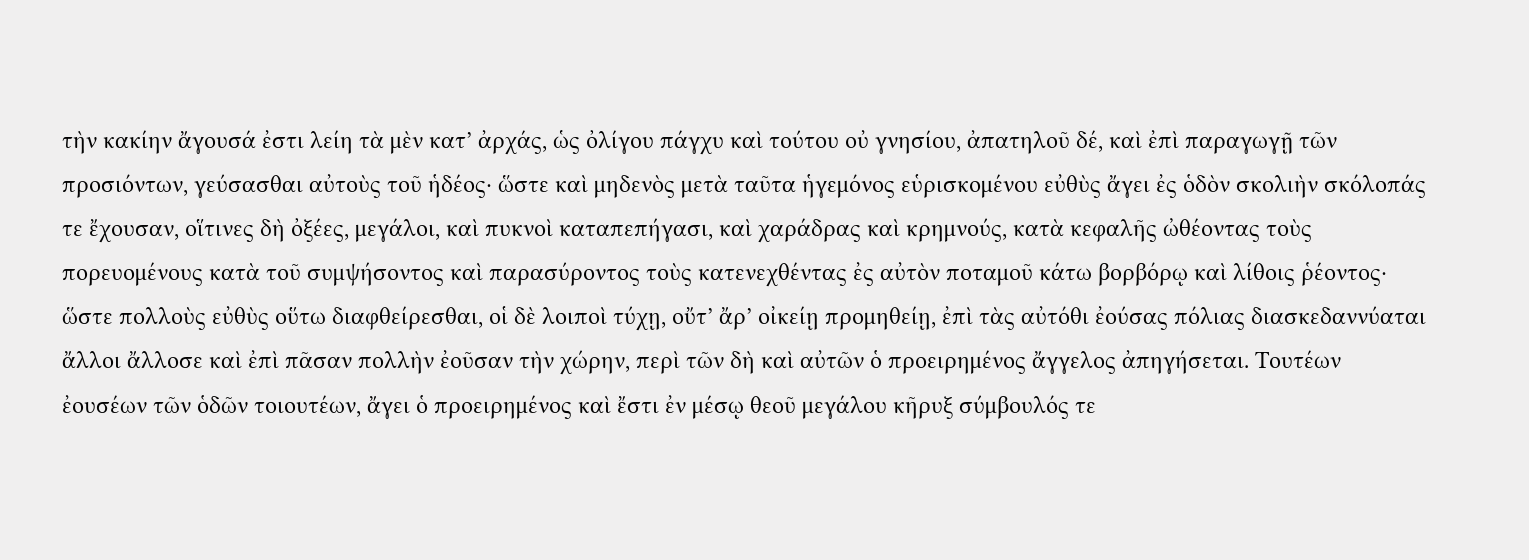τὴν κακίην ἄγουσά ἐστι λείη τὰ μὲν κατ’ ἀρχάς, ὡς ὀλίγου πάγχυ καὶ τούτου οὐ γνησίου, ἀπατηλοῦ δέ, καὶ ἐπὶ παραγωγῇ τῶν προσιόντων, γεύσασθαι αὐτοὺς τοῦ ἡδέος· ὥστε καὶ μηδενὸς μετὰ ταῦτα ἡγεμόνος εὑρισκομένου εὐθὺς ἄγει ἐς ὁδὸν σκολιὴν σκόλοπάς τε ἔχουσαν, οἵτινες δὴ ὀξέες, μεγάλοι, καὶ πυκνοὶ καταπεπήγασι, καὶ χαράδρας καὶ κρημνούς, κατὰ κεφαλῆς ὠθέοντας τοὺς πορευομένους κατὰ τοῦ συμψήσοντος καὶ παρασύροντος τοὺς κατενεχθέντας ἐς αὐτὸν ποταμοῦ κάτω βορβόρῳ καὶ λίθοις ῥέοντος· ὥστε πολλοὺς εὐθὺς οὕτω διαφθείρεσθαι, οἱ δὲ λοιποὶ τύχῃ, οὔτ’ ἄρ’ οἰκείῃ προμηθείῃ, ἐπὶ τὰς αὐτόθι ἐούσας πόλιας διασκεδαννύαται ἄλλοι ἄλλοσε καὶ ἐπὶ πᾶσαν πολλὴν ἐοῦσαν τὴν χώρην, περὶ τῶν δὴ καὶ αὐτῶν ὁ προειρημένος ἄγγελος ἀπηγήσεται. Τουτέων ἐουσέων τῶν ὁδῶν τοιουτέων, ἄγει ὁ προειρημένος καὶ ἔστι ἐν μέσῳ θεοῦ μεγάλου κῆρυξ σύμβουλός τε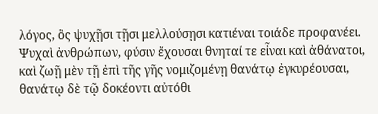λόγος, ὃς ψυχῇσι τῇσι μελλούσῃσι κατιέναι τοιάδε προφανέει. Ψυχαὶ ἀνθρώπων, φύσιν ἔχουσαι θνηταί τε εἶναι καὶ ἀθάνατοι, καὶ ζωῇ μὲν τῇ ἐπὶ τῆς γῆς νομιζομένῃ θανάτῳ ἐγκυρέουσαι, θανάτῳ δὲ τῷ δοκέοντι αὐτόθι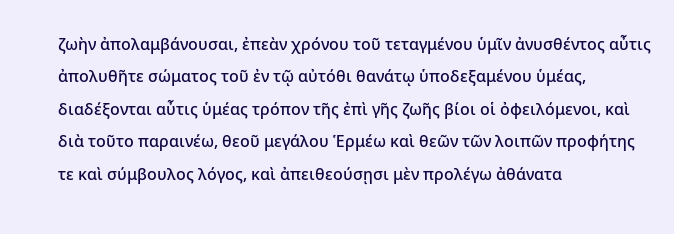ζωὴν ἀπολαμβάνουσαι, ἐπεὰν χρόνου τοῦ τεταγμένου ὑμῖν ἀνυσθέντος αὖτις ἀπολυθῆτε σώματος τοῦ ἐν τῷ αὐτόθι θανάτῳ ὑποδεξαμένου ὑμέας, διαδέξονται αὖτις ὑμέας τρόπον τῆς ἐπὶ γῆς ζωῆς βίοι οἱ ὀφειλόμενοι, καὶ διὰ τοῦτο παραινέω, θεοῦ μεγάλου Ἑρμέω καὶ θεῶν τῶν λοιπῶν προφήτης τε καὶ σύμβουλος λόγος, καὶ ἀπειθεούσῃσι μὲν προλέγω ἀθάνατα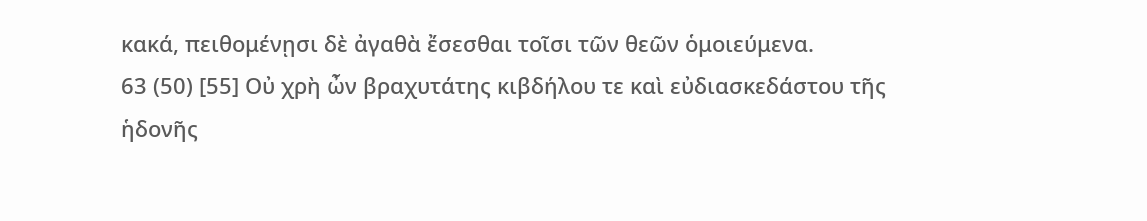κακά, πειθομένῃσι δὲ ἀγαθὰ ἔσεσθαι τοῖσι τῶν θεῶν ὁμοιεύμενα.
63 (50) [55] Οὐ χρὴ ὦν βραχυτάτης κιβδήλου τε καὶ εὐδιασκεδάστου τῆς ἡδονῆς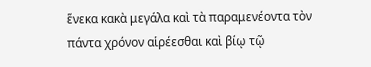ἕνεκα κακὰ μεγάλα καὶ τὰ παραμενέοντα τὸν πάντα χρόνον αἱρέεσθαι καὶ βίῳ τῷ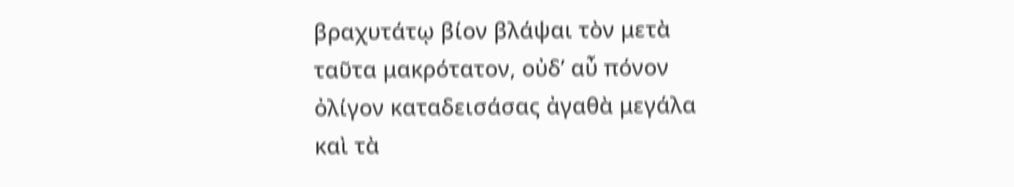βραχυτάτῳ βίον βλάψαι τὸν μετὰ ταῦτα μακρότατον, οὐδ’ αὖ πόνον ὀλίγον καταδεισάσας ἀγαθὰ μεγάλα καὶ τὰ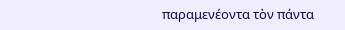παραμενέοντα τὸν πάντα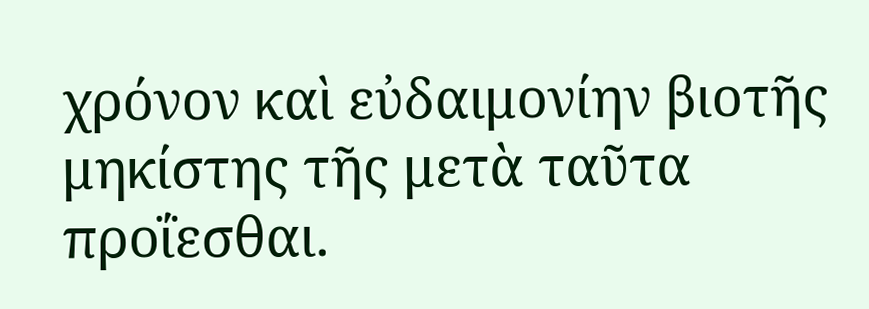χρόνον καὶ εὐδαιμονίην βιοτῆς μηκίστης τῆς μετὰ ταῦτα προΐεσθαι.